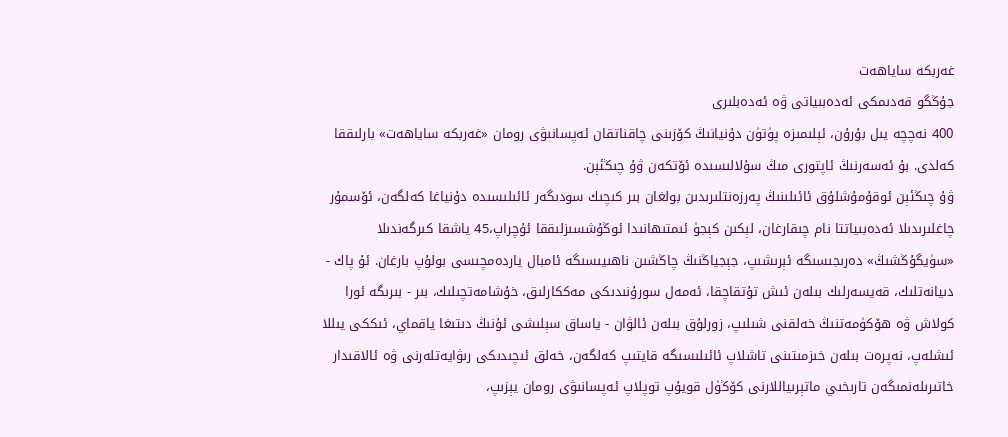غەربكە ساياھەت
جۇڭگو قەدىمكى ئەدەبىياتى ۋە ئەدەبلىرى
400 نەچچە يىل بۇرۇن، ئېلىمىزە پۈتۈن دۇنيانىڭ كۆزىنى چاقناتقان ئەپسانىۋى رومان «غەربكە ساياھەت» بارلىققا كەلدى. بۇ ئەسەرنىڭ ئاپتورى مىڭ سۇلالىسىدە ئۆتكەن ۋۇ چىڭئېن.
ۋۇ چىڭئېن ئوقۇمۇشلۇق ئائىلىنىڭ پەرزەنتلىرىدىن بولغان بىر كىچىك سودىگەر ئائىلىسىدە دۇنياغا كەلگەن، ئۆسمۇر چاغلىرىدىلا ئەدەبىياتتا نام چىقارغان، لېكىن كېجۈ ئىمتىھانىدا ئوڭۇشسىزلىققا ئۇچراپ،45 ياشقا كىرگەندىلا «سۈيگۇڭشىڭ» دەرىجىسىگە ئېرىشىپ، جېجياڭنىڭ چاڭشىن ناھىيىسىگە ئامبال ياردەمچىسى بولۇپ بارغان. ئۇ پاك - دىيانەتلىك، قەيسەرلىك بىلەن ئىش تۇتقاچقا، ئەمەل سورۇنىدىكى مەككارلىق، خۇشامەتچىلىك، بىر - بىرىگە ئورا كولاش ۋە ھۆكۈمەتنىڭ خەلقنى شىلىپ، زورلۇق بىلەن ئالۋان - ياساق سېلىشى ئۇنىڭ دىتىغا ياقماي، ئىككى يىللا ئىشلەپ، نەپرەت بىلەن خىزمىتىنى تاشلاپ ئائىلىسىگە قايتىپ كەلگەن، خەلق ئىچىدىكى رىۋايەتلەرنى ۋە ئالاقىدار خاتىرىلەنمىگەن تارىخىي ماتېرىياللارنى كۆڭۈل قويۇپ توپلاپ ئەپسانىۋى رومان يېزىپ،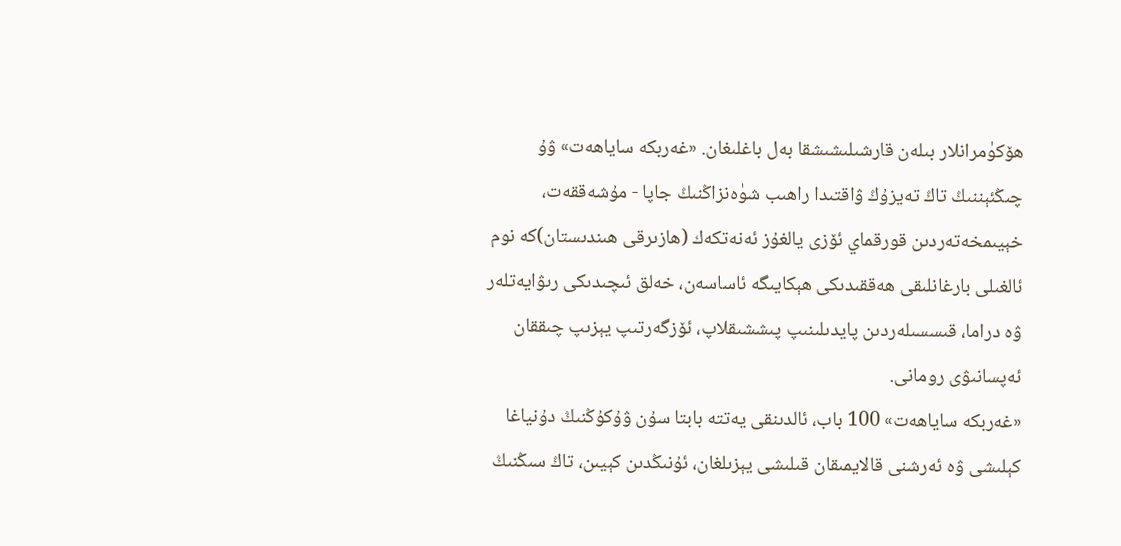ھۆكۈمرانلار بىلەن قارشىلىشىشقا بەل باغلىغان. «غەربكە ساياھەت» ۋۇ چىڭئېننىڭ تاڭ تەيزۇڭ ۋاقتىدا راھىب شۈەنزاڭنىڭ جاپا - مۇشەققەت، خېيىمخەتەردىن قورقماي ئۆزى يالغۇز ئەنەتكەك (ھازىرقى ھىندىستان)كە نوم ئالغىلى بارغانلىقى ھەققىدىكى ھېكايىگە ئاساسەن، خەلق ئىچىدىكى رىۋايەتلەر ۋە دراما، قىسسىلەردىن پايدىلىنىپ پىششىقلاپ، ئۆزگەرتىپ يېزىپ چىققان ئەپسانىۋى رومانى.
«غەربكە ساياھەت» 100 باب، ئالدىنقى يەتتە بابتا سۇن ۋۇكۇڭنىڭ دۇنياغا كېلىشى ۋە ئەرشنى قالايمىقان قىلىشى يېزىلغان، ئۇنىڭدىن كېيىن، تاڭ سىڭنىڭ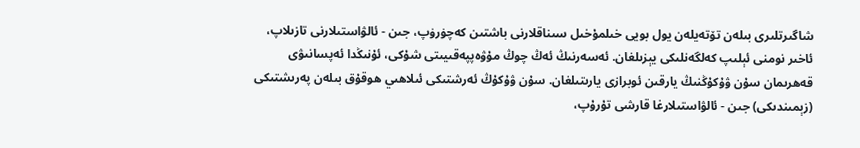شاگىرتلىرى بىلەن تۆتەيلەن يول بويى خىلمۇخىل سىناقلارنى باشتىن كەچۈرۈپ، جىن - ئالۋاستىلارنى تازىلاپ، ئاخىر نومنى ئېلىپ كەلگەنلىكى يېزىلغان. ئەسەرنىڭ ئەڭ چوڭ مۇۋەپپەقىيىتى شۇكى، ئۇنىڭدا ئەپسانىۋى قەھرىمان سۇن ۋۇكۇڭنىڭ يارقىن ئوبرازى يارىتىلغان. سۇن ۋۇكۇڭ ئەرشتىكى ئىلاھىي ھوقۇق بىلەن پەرىشتىكى (زېمىندىكى) جىن - ئالۋاستىلارغا قارشى تۇرۇپ،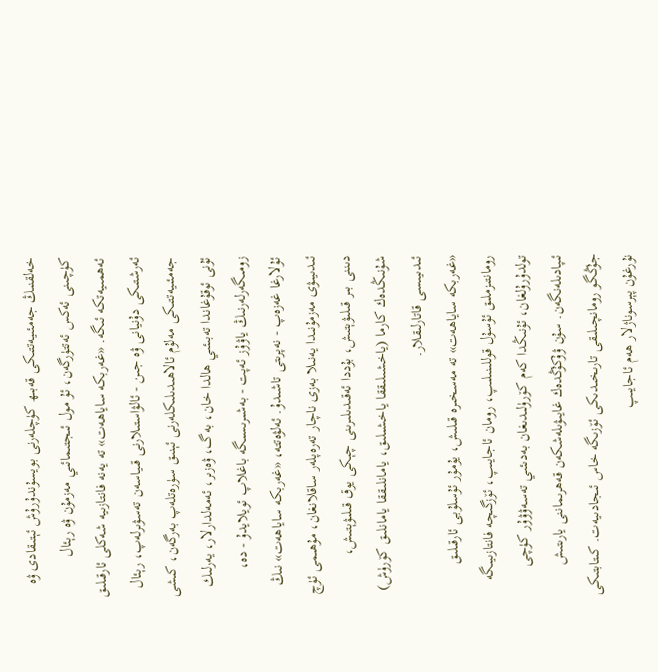خەلقنىڭ جەمئىيەتتىكى قەبىھ كۈچلەرنى بويسۇندۇرۇش ئېتىقادى ۋە كۈچىنى ئەكس ئەتتۈرگەن، ئۇ مول ئىجتىمائىي مەزمۇن ۋە رېئال ئەھمىيەتكە ئىگە. «غەربكە ساياھەت» تە يەنە فانتازىيە شەكلى ئارقىلىق ئەرشتىكى دۇنيانى ۋە جىن - ئالۋاستىلارنى قىياسەن تەسۋىرلەپ، رېئال جەمئىيەتتىكى مەلۇم ئالاھىدىلىكلەرنى ئېنىق سۈرەتلەپ بەرگەن، كىشى ئۇنى ئوقۇغاندا تەبىئىي ھالدا خان، بەگ، ۋەزىر، ئەمەلدارلار، يەرلىك زومىگەرلەرنىڭ ياۋۇز ئەپت - بەشىرىسىگە باغلاپ ئويلايدۇ - دە، ئۇلارغا غەزەپ - نەپرىتى تاشىدۇ. ئەلۋەتتە، «غەربكە ساياھەت» نىڭ ئىدىيىۋى مەزمۇنىدا يەنىلا بەزى ناچار تەرەپلەر ساقلانغان، مۇھىمى ئۈچ دىننى بىر قىلىۋېتىش، بۇددا ئەقىدىلىرىنى چېكى يوق قىلىۋېتىش، شۇنىڭدەك كارما (ياخشىلىققا ياخشىلىق، يامانلىققا يامانلىق كۆرۈش) ئىدىيىسى قاتارلىقلار.
«غەربكە ساياھەت» تە مەسخىرە قىلىش، يۇمۇر ئۇسلۇبى ئارقىلىق رومانتىزملىق ئۇسۇل قوللىنىلىپ، رومان ئاجايىپ، ئۆزگىچە فانتازىيىگە تولدۇرۇلغان، ئۇنىڭدا كەم كۆرۈلىدىغان بەدىئىي تەسەۋۋۇر كۈچى ئىپادىلەنگەن. سۇن ۋۇكۇڭدەك غايىۋىلەشكەن قەھرىماننى يارىتىش جۇڭگو رومانچىلىقى تارىخىدىكى ئۆزىگە خاس ئىجادىيەت. كىتابتىكى نۇرغۇن پېرسوناژلار ھەم ئاجايىپ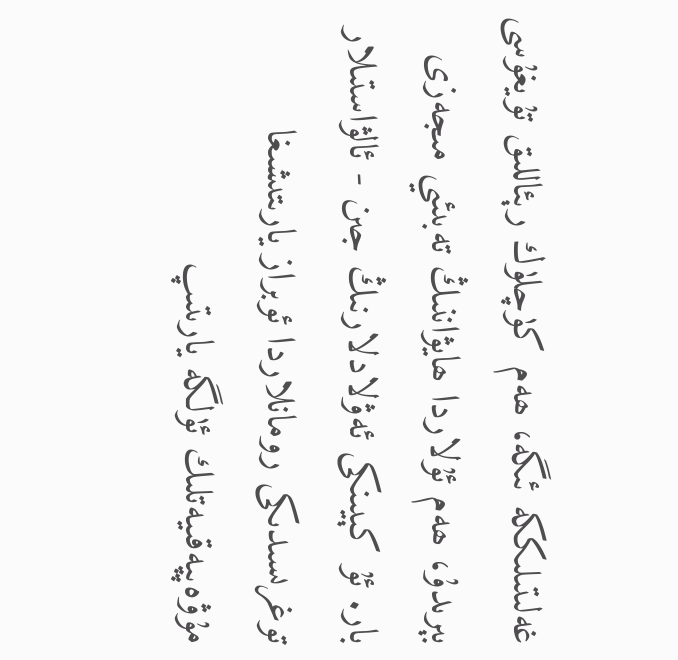غەلىتىلىككە ئىگە، ھەم كۈچلۈك رېئاللىق تۇيغۇسى بېرىدۇ، ھەم ئۇلاردا ھايۋاننىڭ تەبىئىي مىجەزى بار. ئۇ كېيىنكى ئەۋلادلارنىڭ جىن - ئالۋاستىلار توغرىسىدىكى رومانلاردا ئوبراز يارىتىشىغا مۇۋەپپەقىيەتلىك ئۈلگە يارىتىپ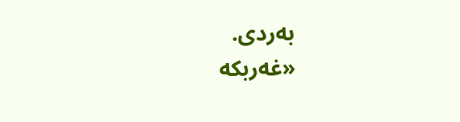بەردى.
«غەربكە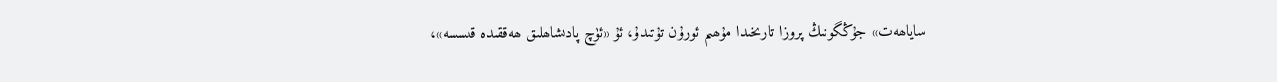ساياھەت» جۇڭگونىڭ پروزا تارىخىدا مۇھىم ئورۇن تۇتىدۇ، ئۇ «ئۈچ پادىشاھلىق ھەققىدە قىسسە»،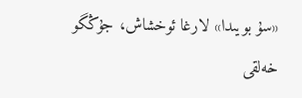«سۇ بويىدا» لارغا ئوخشاش، جۇڭگو خەلقى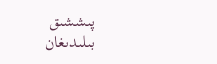پىششىق بىلىدىغان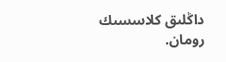داڭلىق كلاسسىك رومان.